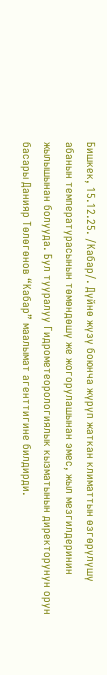Бишкек, 15.12.25. /Кабар/. Дүйнө жүзү боюнча жүрүп жаткан климаттын өзгөрүлүшү абанын температурасынын төмөндөшү же жогорулашынан эмес, жыл мезгилдеринин жылышынан болууда. Бул тууралуу Гидрометеорологиялык кызматынын директорунун орун басары Данияр Төлөгөнов “Кабар” маалымат агенттигине билдирди.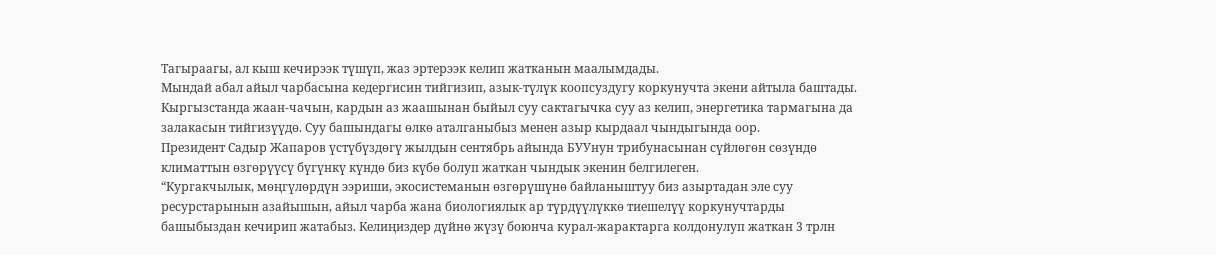Тагыраагы, ал кыш кечирээк түшүп, жаз эртерээк келип жатканын маалымдады.
Мындай абал айыл чарбасына кедергисин тийгизип, азык-түлүк коопсуздугу коркунучта экени айтыла баштады. Кыргызстанда жаан-чачын, кардын аз жаашынан быйыл суу сактагычка суу аз келип, энергетика тармагына да залакасын тийгизүүдө. Суу башындагы өлкө аталганыбыз менен азыр кырдаал чындыгында оор.
Президент Садыр Жапаров үстүбүздөгү жылдын сентябрь айында БУУнун трибунасынан сүйлөгөн сөзүндө климаттын өзгөрүүсү бүгүнкү күндө биз күбө болуп жаткан чындык экенин белгилеген.
“Кургакчылык, мөңгүлөрдүн ээриши, экосистеманын өзгөрүшүнө байланыштуу биз азыртадан эле суу ресурстарынын азайышын, айыл чарба жана биологиялык ар түрдүүлүккө тиешелүү коркунучтарды башыбыздан кечирип жатабыз. Келиңиздер дүйнө жүзү боюнча курал-жарактарга колдонулуп жаткан 3 трлн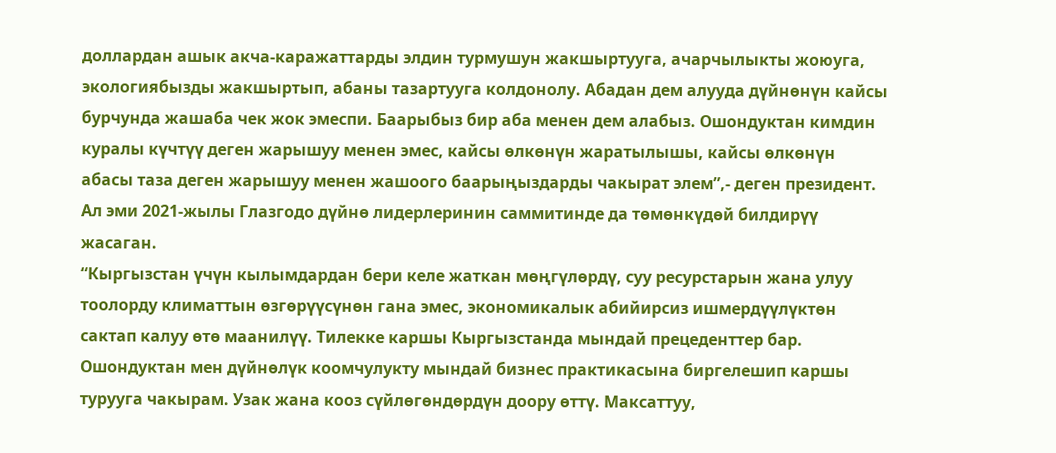доллардан ашык акча-каражаттарды элдин турмушун жакшыртууга, ачарчылыкты жоюуга, экологиябызды жакшыртып, абаны тазартууга колдонолу. Абадан дем алууда дүйнөнүн кайсы бурчунда жашаба чек жок эмеспи. Баарыбыз бир аба менен дем алабыз. Ошондуктан кимдин куралы күчтүү деген жарышуу менен эмес, кайсы өлкөнүн жаратылышы, кайсы өлкөнүн абасы таза деген жарышуу менен жашоого баарыңыздарды чакырат элем”,- деген президент.
Ал эми 2021-жылы Глазгодо дүйнө лидерлеринин саммитинде да төмөнкүдөй билдирүү жасаган.
“Кыргызстан үчүн кылымдардан бери келе жаткан мөңгүлөрдү, суу ресурстарын жана улуу тоолорду климаттын өзгөрүүсүнөн гана эмес, экономикалык абийирсиз ишмердүүлүктөн сактап калуу өтө маанилүү. Тилекке каршы Кыргызстанда мындай прецеденттер бар. Ошондуктан мен дүйнөлүк коомчулукту мындай бизнес практикасына биргелешип каршы турууга чакырам. Узак жана кооз сүйлөгөндөрдүн доору өттү. Максаттуу,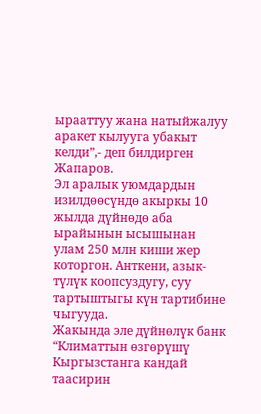ырааттуу жана натыйжалуу аракет кылууга убакыт келди”,- деп билдирген Жапаров.
Эл аралык уюмдардын изилдөөсүндө акыркы 10 жылда дүйнөдө аба ырайынын ысышынан улам 250 млн киши жер которгон. Анткени, азык-түлүк коопсуздугу, суу тартыштыгы күн тартибине чыгууда.
Жакында эле дүйнөлүк банк “Климаттын өзгөрүшү Кыргызстанга кандай таасирин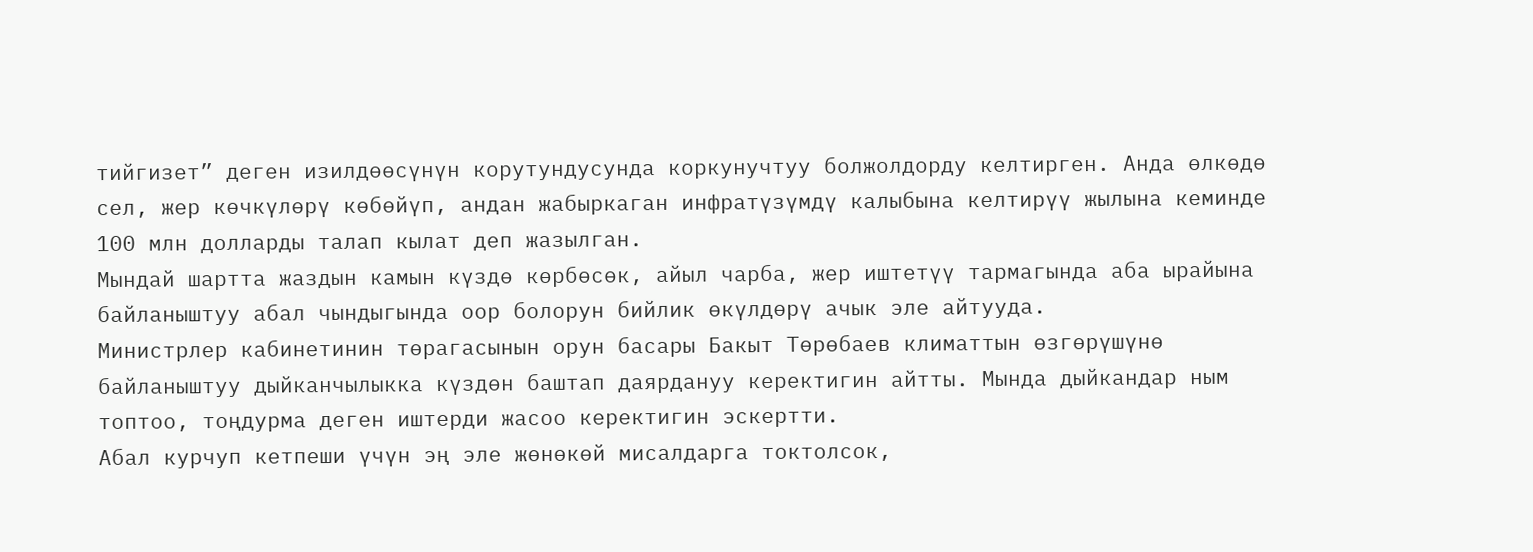тийгизет” деген изилдөөсүнүн корутундусунда коркунучтуу болжолдорду келтирген. Анда өлкөдө сел, жер көчкүлөрү көбөйүп, андан жабыркаган инфратүзүмдү калыбына келтирүү жылына кеминде 100 млн долларды талап кылат деп жазылган.
Мындай шартта жаздын камын күздө көрбөсөк, айыл чарба, жер иштетүү тармагында аба ырайына байланыштуу абал чындыгында оор болорун бийлик өкүлдөрү ачык эле айтууда.
Министрлер кабинетинин төрагасынын орун басары Бакыт Төрөбаев климаттын өзгөрүшүнө байланыштуу дыйканчылыкка күздөн баштап даярдануу керектигин айтты. Мында дыйкандар ным топтоо, тоңдурма деген иштерди жасоо керектигин эскертти.
Абал курчуп кетпеши үчүн эң эле жөнөкөй мисалдарга токтолсок,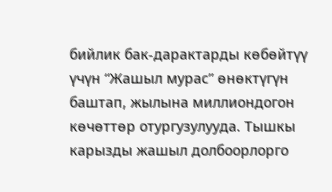бийлик бак-дарактарды көбөйтүү үчүн “Жашыл мурас” өнөктүгүн баштап, жылына миллиондогон көчөттөр отургузулууда. Тышкы карызды жашыл долбоорлорго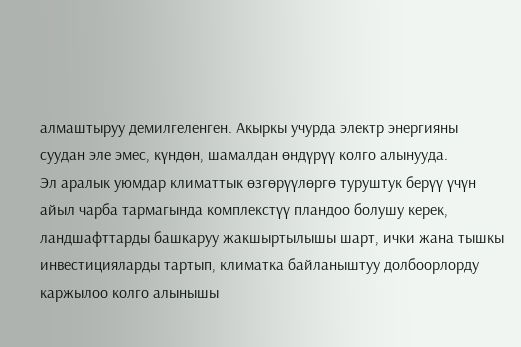алмаштыруу демилгеленген. Акыркы учурда электр энергияны суудан эле эмес, күндөн, шамалдан өндүрүү колго алынууда.
Эл аралык уюмдар климаттык өзгөрүүлөргө туруштук берүү үчүн айыл чарба тармагында комплекстүү пландоо болушу керек, ландшафттарды башкаруу жакшыртылышы шарт, ички жана тышкы инвестицияларды тартып, климатка байланыштуу долбоорлорду каржылоо колго алынышы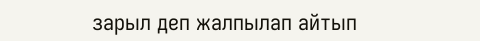зарыл деп жалпылап айтып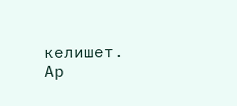келишет. Ар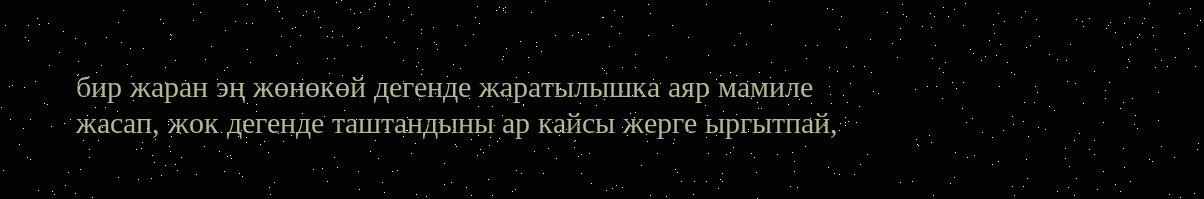бир жаран эң жөнөкөй дегенде жаратылышка аяр мамиле жасап, жок дегенде таштандыны ар кайсы жерге ыргытпай,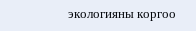экологияны коргоо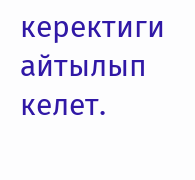керектиги айтылып келет.